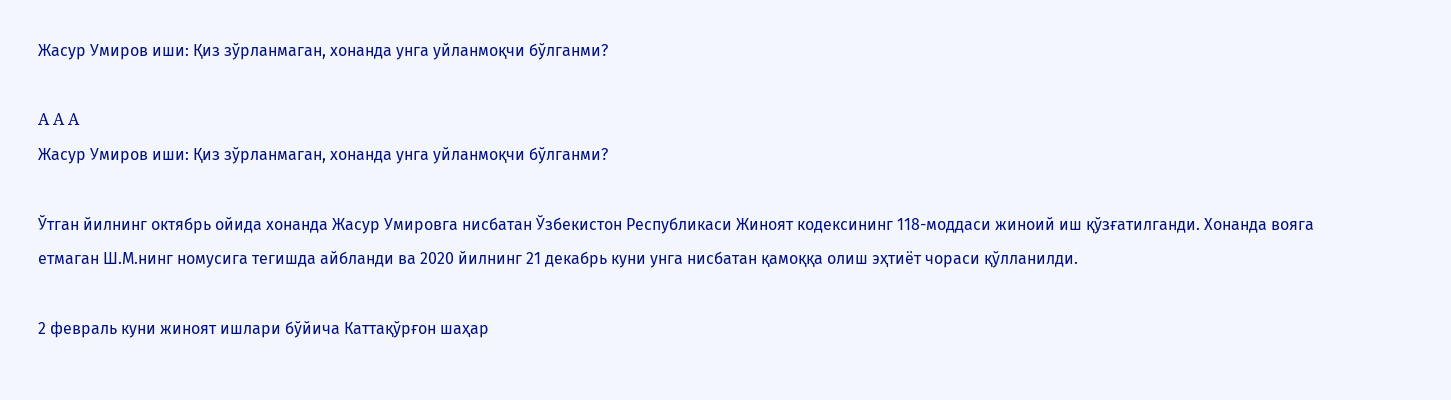Жасур Умиров иши: Қиз зўрланмаган, хонанда унга уйланмоқчи бўлганми?

A A A
Жасур Умиров иши: Қиз зўрланмаган, хонанда унга уйланмоқчи бўлганми?

Ўтган йилнинг октябрь ойида хонанда Жасур Умировга нисбатан Ўзбекистон Республикаси Жиноят кодексининг 118-моддаси жиноий иш қўзғатилганди. Хонанда вояга етмаган Ш.М.нинг номусига тегишда айбланди ва 2020 йилнинг 21 декабрь куни унга нисбатан қамоққа олиш эҳтиёт чораси қўлланилди.

2 февраль куни жиноят ишлари бўйича Каттақўрғон шаҳар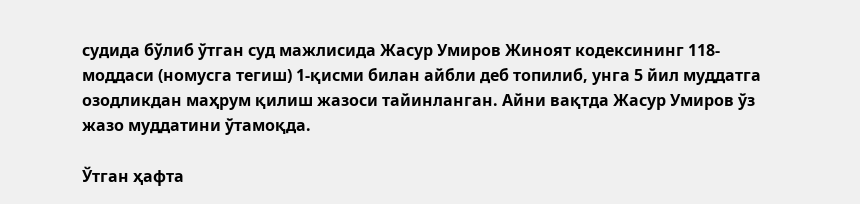судида бўлиб ўтган суд мажлисида Жасур Умиров Жиноят кодексининг 118-моддаси (номусга тегиш) 1-қисми билан айбли деб топилиб, унга 5 йил муддатга озодликдан маҳрум қилиш жазоси тайинланган. Айни вақтда Жасур Умиров ўз жазо муддатини ўтамоқда.

Ўтган ҳафта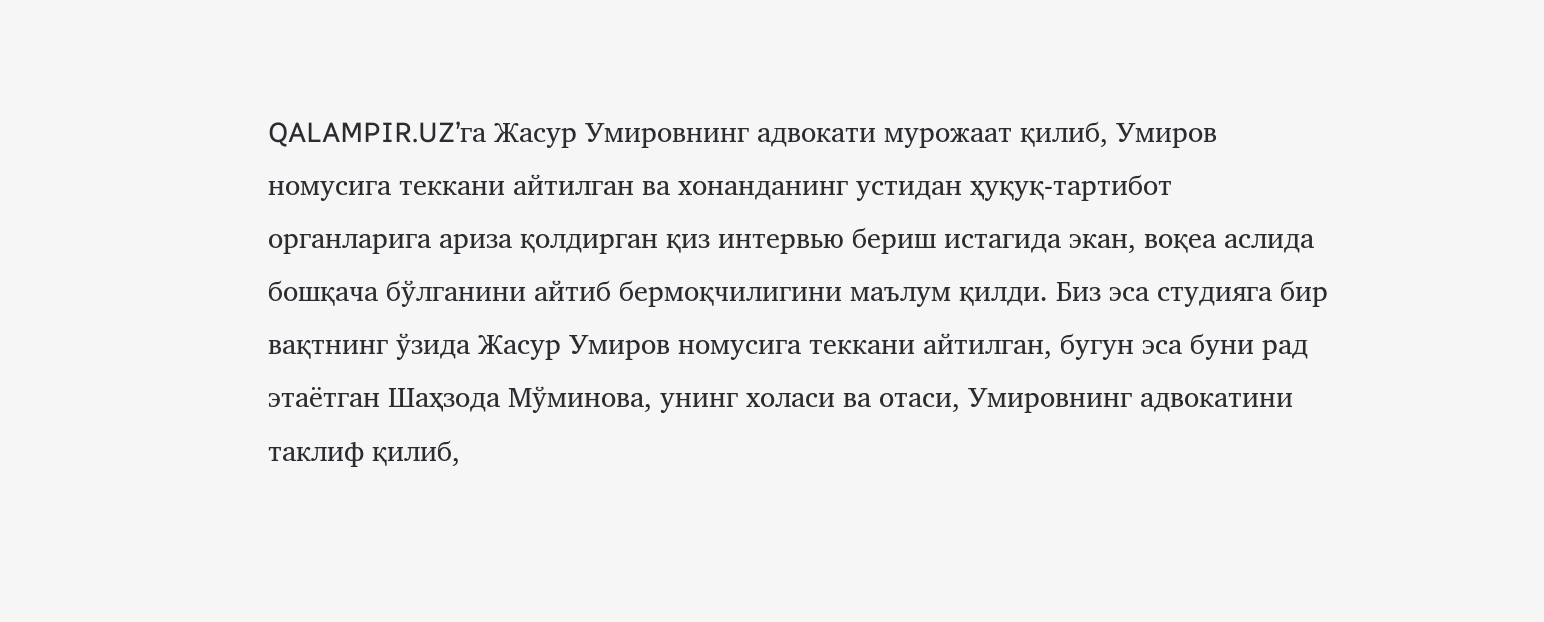QALAMPIR.UZ’га Жасур Умировнинг адвокати мурожаат қилиб, Умиров номусига теккани айтилган ва хонанданинг устидан ҳуқуқ-тартибот органларига ариза қолдирган қиз интервью бериш истагида экан, воқеа аслида бошқача бўлганини айтиб бермоқчилигини маълум қилди. Биз эса студияга бир вақтнинг ўзида Жасур Умиров номусига теккани айтилган, бугун эса буни рад этаётган Шаҳзода Мўминова, унинг холаси ва отаси, Умировнинг адвокатини таклиф қилиб,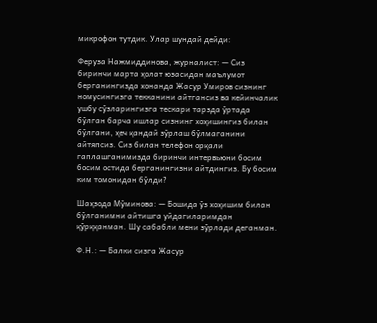микрофон тутдик. Улар шундай дейди:

Феруза Нажмиддинова, журналист: — Сиз биринчи марта ҳолат юзасидан маълумот берганингизда хонанда Жасур Умиров сизнинг номусингизга текканини айтгансиз ва кейинчалик ушбу сўзларингизга тескари тарзда ўртада бўлган барча ишлар сизнинг хоҳишингиз билан бўлгани, ҳеч қандай зўрлаш бўлмаганини айтяпсиз. Сиз билан телефон орқали гаплашганимизда биринчи интервьюни босим босим остида берганингизни айтдингиз. Бу босим ким томонидан бўлди?

Шаҳзода Мўминова: — Бошида ўз хоҳишим билан бўлганимни айтишга уйдагиларимдан қўрққанман. Шу сабабли мени зўрлади деганман.

Ф.Н.: — Балки сизга Жасур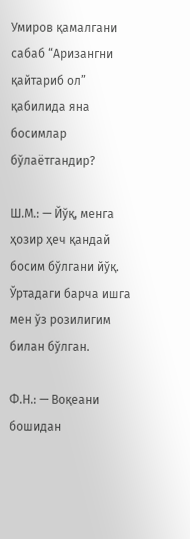Умиров қамалгани сабаб “Аризангни қайтариб ол” қабилида яна босимлар бўлаётгандир?

Ш.М.: — Йўқ, менга ҳозир ҳеч қандай босим бўлгани йўқ. Ўртадаги барча ишга мен ўз розилигим билан бўлган.

Ф.Н.: — Воқеани бошидан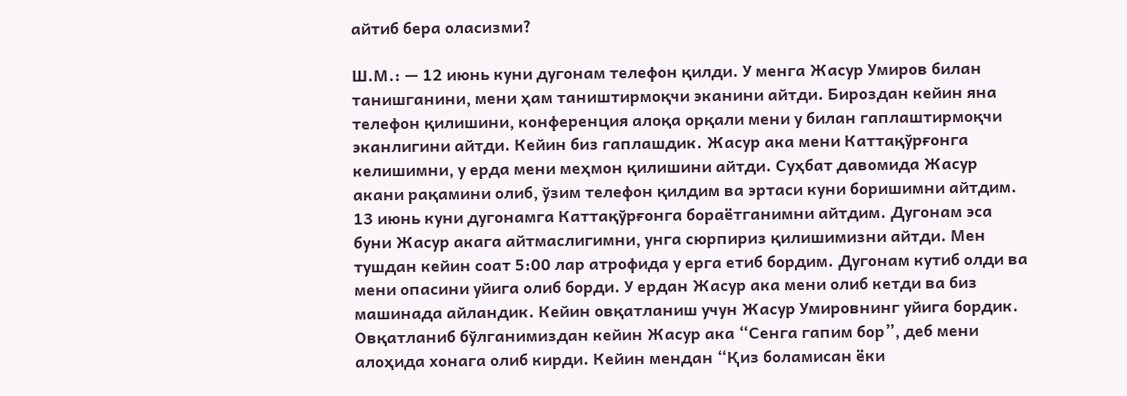айтиб бера оласизми?

Ш.М.: — 12 июнь куни дугонам телефон қилди. У менга Жасур Умиров билан танишганини, мени ҳам таништирмоқчи эканини айтди. Бироздан кейин яна телефон қилишини, конференция алоқа орқали мени у билан гаплаштирмоқчи эканлигини айтди. Кейин биз гаплашдик. Жасур ака мени Каттақўрғонга келишимни, у ерда мени меҳмон қилишини айтди. Суҳбат давомида Жасур акани рақамини олиб, ўзим телефон қилдим ва эртаси куни боришимни айтдим. 13 июнь куни дугонамга Каттақўрғонга бораётганимни айтдим. Дугонам эса буни Жасур акага айтмаслигимни, унга сюрпириз қилишимизни айтди. Мен тушдан кейин соат 5:00 лар атрофида у ерга етиб бордим. Дугонам кутиб олди ва мени опасини уйига олиб борди. У ердан Жасур ака мени олиб кетди ва биз машинада айландик. Кейин овқатланиш учун Жасур Умировнинг уйига бордик. Овқатланиб бўлганимиздан кейин Жасур ака “Сенга гапим бор”, деб мени алоҳида хонага олиб кирди. Кейин мендан “Қиз боламисан ёки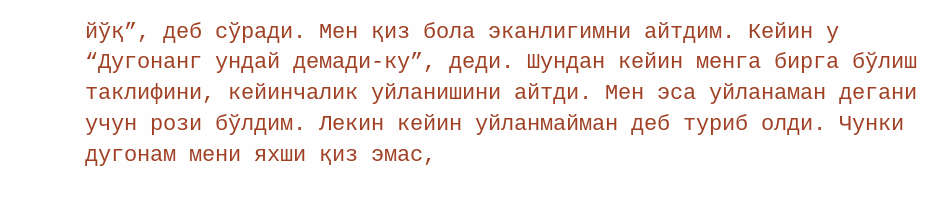йўқ”, деб сўради. Мен қиз бола эканлигимни айтдим. Кейин у “Дугонанг ундай демади-ку”, деди. Шундан кейин менга бирга бўлиш таклифини, кейинчалик уйланишини айтди. Мен эса уйланаман дегани учун рози бўлдим. Лекин кейин уйланмайман деб туриб олди. Чунки дугонам мени яхши қиз эмас,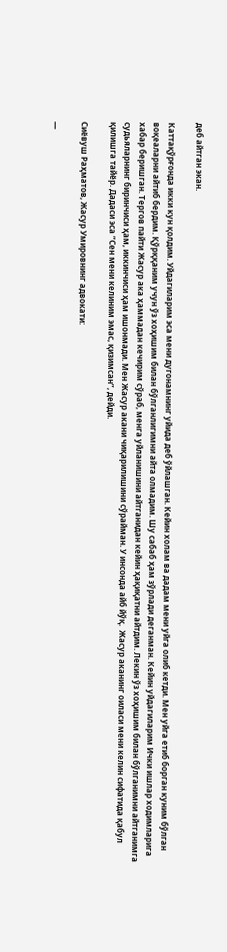деб айтган экан.

Каттақўрғонда икки кун қолдим. Уйдагиларим эса мени дугонамнинг уйида деб ўйлашган. Кейин холам ва дадам мени уйга олиб кетди. Мен уйга етиб борган куним бўлган воқеаларни айтиб бердим. Қўрққаним учун ўз хоҳишим билан бўлганлигимни айта олмадим. Шу сабаб ҳам зўрлади деганман. Кейин уйдагиларим Ички ишлар ходимларига хабар беришган. Тергов пайти Жасур ака ҳаммадан кечирим сўраб, менга уйланишини айтганидан кейин ҳақиқатни айтдим. Лекин ўз хоҳишим билан бўлганимни айтганимга судьяларнинг биринчиси ҳам, иккинчиси ҳам ишонмади. Мен Жасур акани чиқарилишини сўрайман. У инсонда айб йўқ.  Жасур аканинг оиласи мени келин сифатида қабул қилишга тайёр. Дадаси эса “Сен мени келиним эмас, қизимсан”, дейди.

Сиёвуш Раҳматов, Жасур Умировнинг адвокати:

—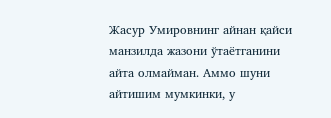Жасур Умировнинг айнан қайси манзилда жазони ўтаётганини айта олмайман. Aммо шуни айтишим мумкинки, у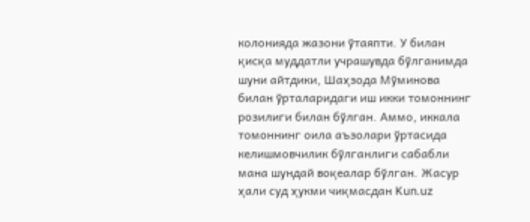колонияда жазони ўтаяпти. У билан қисқа муддатли учрашувда бўлганимда шуни айтдики, Шаҳзода Мўминова билан ўрталаридаги иш икки томоннинг розилиги билан бўлган. Aммо, иккала томоннинг оила аъзолари ўртасида келишмовчилик бўлганлиги сабабли мана шундай воқеалар бўлган. Жасур ҳали суд ҳукми чиқмасдан Kun.uz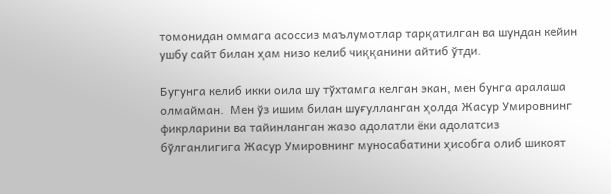томонидан оммага асоссиз маълумотлар тарқатилган ва шундан кейин ушбу сайт билан ҳам низо келиб чиққанини айтиб ўтди.

Бугунга келиб икки оила шу тўхтамга келган экан, мен бунга аралаша олмайман.  Мен ўз ишим билан шуғулланган ҳолда Жасур Умировнинг фикрларини ва тайинланган жазо адолатли ёки адолатсиз бўлганлигига Жасур Умировнинг муносабатини ҳисобга олиб шикоят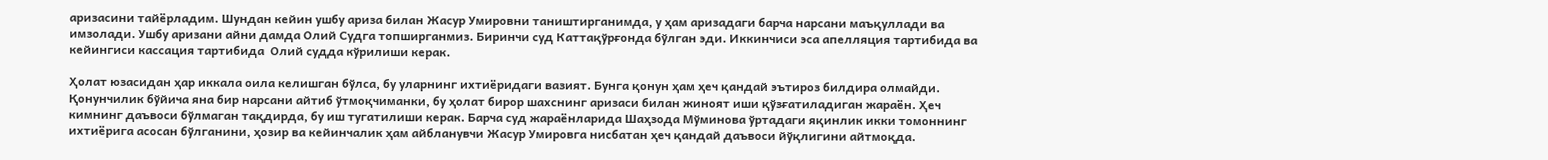аризасини тайёрладим. Шундан кейин ушбу ариза билан Жасур Умировни таништирганимда, у ҳам аризадаги барча нарсани маъқуллади ва имзолади. Ушбу аризани айни дамда Олий Судга топширганмиз. Биринчи суд Каттақўрғонда бўлган эди. Иккинчиси эса апелляция тартибида ва кейингиси кассация тартибида  Олий судда кўрилиши керак.

Ҳолат юзасидан ҳар иккала оила келишган бўлса, бу уларнинг ихтиёридаги вазият. Бунга қонун ҳам ҳеч қандай эътироз билдира олмайди. Қонунчилик бўйича яна бир нарсани айтиб ўтмоқчиманки, бу ҳолат бирор шахснинг аризаси билан жиноят иши қўзғатиладиган жараён. Ҳеч кимнинг даъвоси бўлмаган тақдирда, бу иш тугатилиши керак. Барча суд жараёнларида Шаҳзода Мўминова ўртадаги яқинлик икки томоннинг ихтиёрига асосан бўлганини, ҳозир ва кейинчалик ҳам айбланувчи Жасур Умировга нисбатан ҳеч қандай даъвоси йўқлигини айтмоқда.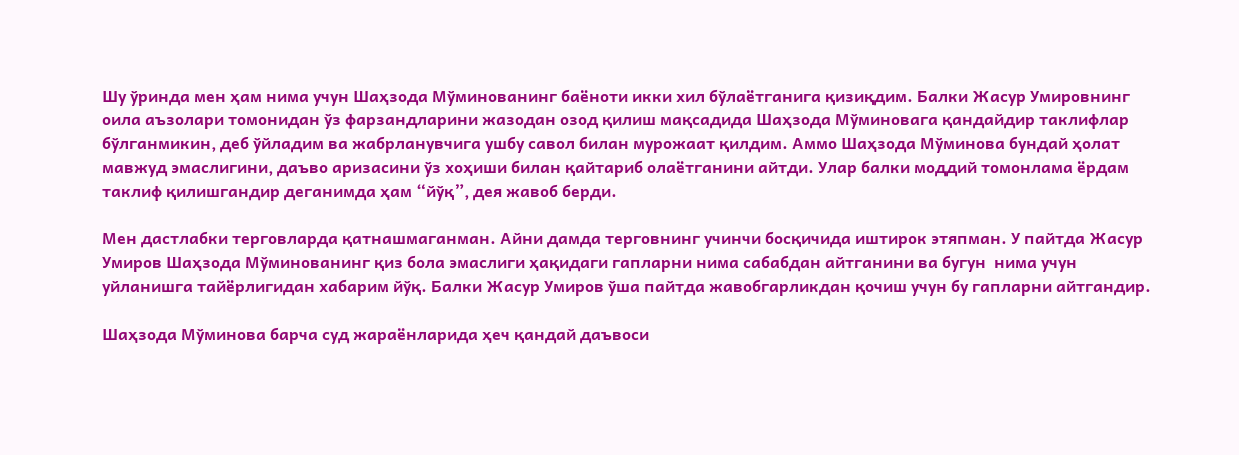Шу ўринда мен ҳам нима учун Шаҳзода Мўминованинг баёноти икки хил бўлаётганига қизиқдим. Балки Жасур Умировнинг оила аъзолари томонидан ўз фарзандларини жазодан озод қилиш мақсадида Шаҳзода Мўминовага қандайдир таклифлар бўлганмикин, деб ўйладим ва жабрланувчига ушбу савол билан мурожаат қилдим. Aммо Шаҳзода Мўминова бундай ҳолат мавжуд эмаслигини, даъво аризасини ўз хоҳиши билан қайтариб олаётганини айтди. Улар балки моддий томонлама ёрдам таклиф қилишгандир деганимда ҳам “йўқ”, дея жавоб берди.

Мен дастлабки терговларда қатнашмаганман. Aйни дамда терговнинг учинчи босқичида иштирок этяпман. У пайтда Жасур Умиров Шаҳзода Мўминованинг қиз бола эмаслиги ҳақидаги гапларни нима сабабдан айтганини ва бугун  нима учун уйланишга тайёрлигидан хабарим йўқ. Балки Жасур Умиров ўша пайтда жавобгарликдан қочиш учун бу гапларни айтгандир.

Шаҳзода Мўминова барча суд жараёнларида ҳеч қандай даъвоси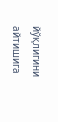йўқлигини айтишига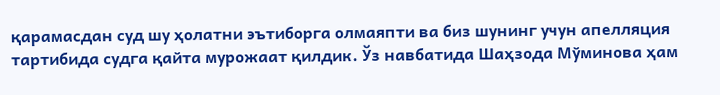қарамасдан суд шу ҳолатни эътиборга олмаяпти ва биз шунинг учун апелляция тартибида судга қайта мурожаат қилдик. Ўз навбатида Шаҳзода Мўминова ҳам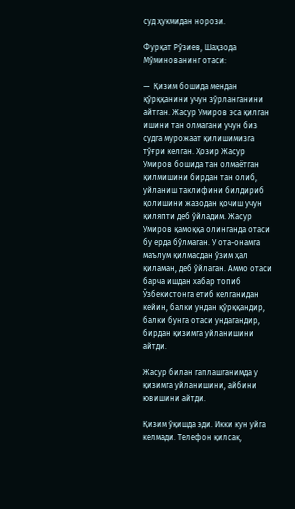суд ҳукмидан норози.

Фурқат Рўзиев, Шаҳзода Мўминованинг отаси:

—  Қизим бошида мендан қўрққанини учун зўрланганини айтган. Жасур Умиров эса қилган ишини тан олмагани учун биз судга мурожаат қилишимизга тўғри келган. Ҳозир Жасур Умиров бошида тан олмаётган қилмишини бирдан тан олиб, уйланиш таклифини билдириб қолишини жазодан қочиш учун қиляпти деб ўйладим. Жасур Умиров қамоққа олинганда отаси бу ерда бўлмаган. У ота-онамга маълум қилмасдан ўзим ҳал қиламан, деб ўйлаган. Aммо отаси барча ишдан хабар топиб Ўзбекистонга етиб келганидан кейин, балки ундан қўрққандир, балки бунга отаси ундагандир, бирдан қизимга уйланишини айтди.

Жасур билан гаплашганимда у қизимга уйланишини, айбини ювишини айтди.

Қизим ўқишда эди. Икки кун уйга келмади. Телефон қилсак,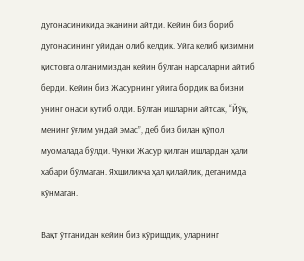дугонасиникида эканини айтди. Кейин биз бориб дугонасининг уйидан олиб келдик. Уйга келиб қизимни қистовга олганимиздан кейин бўлган нарсаларни айтиб берди. Кейин биз Жасурнинг уйига бордик ва бизни унинг онаси кутиб олди. Бўлган ишларни айтсак, “Йўқ, менинг ўғлим ундай эмас”, деб биз билан қўпол муомалада бўлди. Чунки Жасур қилган ишлардан ҳали хабари бўлмаган. Яхшиликча ҳал қилайлик, деганимда кўнмаган.

Вақт ўтганидан кейин биз кўришдик, уларнинг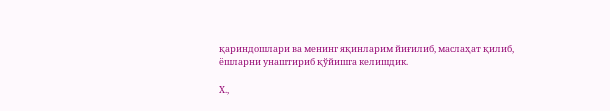қариндошлари ва менинг яқинларим йиғилиб, маслаҳат қилиб, ёшларни унаштириб қўйишга келишдик.

Х.,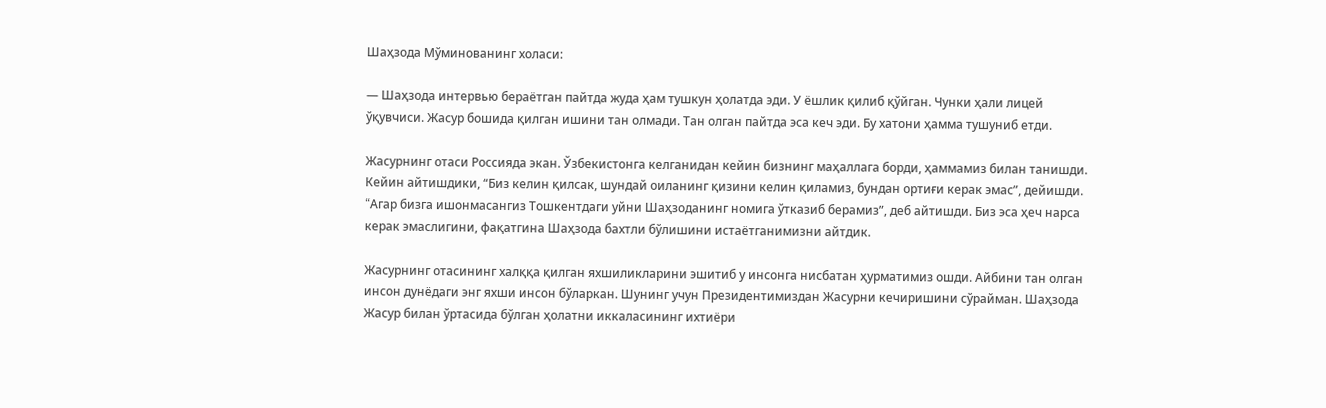Шаҳзода Мўминованинг холаси:

— Шаҳзода интервью бераётган пайтда жуда ҳам тушкун ҳолатда эди. У ёшлик қилиб қўйган. Чунки ҳали лицей ўқувчиси. Жасур бошида қилган ишини тан олмади. Тан олган пайтда эса кеч эди. Бу хатони ҳамма тушуниб етди.

Жасурнинг отаси Россияда экан. Ўзбекистонга келганидан кейин бизнинг маҳаллага борди, ҳаммамиз билан танишди. Кейин айтишдики, “Биз келин қилсак, шундай оиланинг қизини келин қиламиз, бундан ортиғи керак эмас”, дейишди. “Aгар бизга ишонмасангиз Тошкентдаги уйни Шаҳзоданинг номига ўтказиб берамиз”, деб айтишди. Биз эса ҳеч нарса керак эмаслигини, фақатгина Шаҳзода бахтли бўлишини истаётганимизни айтдик.

Жасурнинг отасининг халққа қилган яхшиликларини эшитиб у инсонга нисбатан ҳурматимиз ошди. Aйбини тан олган инсон дунёдаги энг яхши инсон бўларкан. Шунинг учун Президентимиздан Жасурни кечиришини сўрайман. Шаҳзода Жасур билан ўртасида бўлган ҳолатни иккаласининг ихтиёри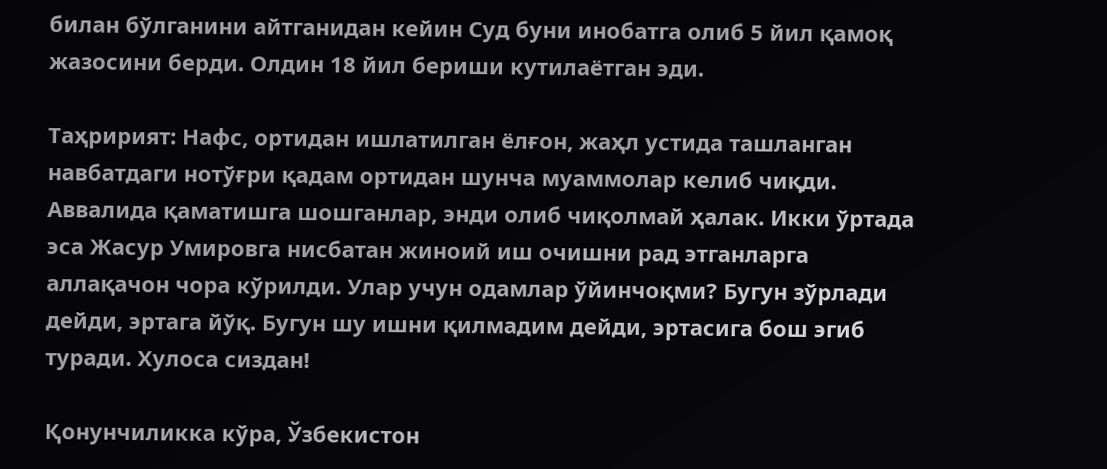билан бўлганини айтганидан кейин Суд буни инобатга олиб 5 йил қамоқ жазосини берди. Олдин 18 йил бериши кутилаётган эди.

Таҳририят: Нафс, ортидан ишлатилган ёлғон, жаҳл устида ташланган навбатдаги нотўғри қадам ортидан шунча муаммолар келиб чиқди. Аввалида қаматишга шошганлар, энди олиб чиқолмай ҳалак. Икки ўртада эса Жасур Умировга нисбатан жиноий иш очишни рад этганларга аллақачон чора кўрилди. Улар учун одамлар ўйинчоқми? Бугун зўрлади дейди, эртага йўқ. Бугун шу ишни қилмадим дейди, эртасига бош эгиб туради. Хулоса сиздан!

Қонунчиликка кўра, Ўзбекистон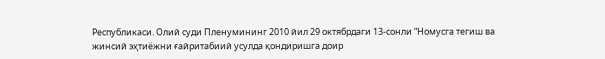Республикаси. Олий суди Пленумининг 2010 йил 29 октябрдаги 13-сонли “Номусга тегиш ва жинсий эҳтиёжни ғайритабиий усулда қондиришга доир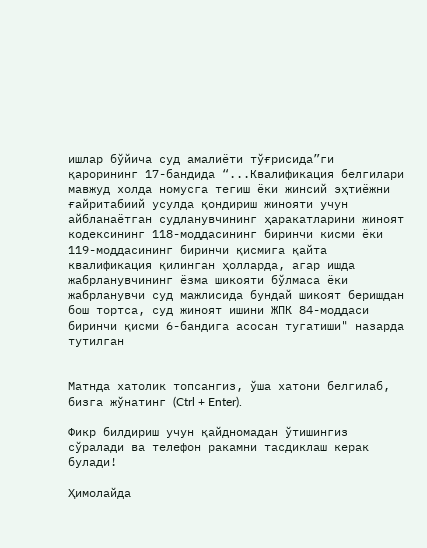ишлар бўйича суд амалиёти тўғрисида”ги қарорининг 17-бандида “...Квалификация белгилари мавжуд холда номусга тегиш ёки жинсий эҳтиёжни ғайритабиий усулда қондириш жинояти учун айбланаётган судланувчининг ҳаракатларини жиноят кодексининг 118-моддасининг биринчи кисми ёки 119-моддасининг биринчи қисмига қайта квалификация қилинган ҳолларда, агар ишда жабрланувчининг ёзма шикояти бўлмаса ёки жабрланувчи суд мажлисида бундай шикоят беришдан бош тортса, суд жиноят ишини ЖПК 84-моддаси биринчи қисми 6-бандига асосан тугатиши" назарда тутилган


Матнда хатолик топсангиз, ўша хатони белгилаб, бизга жўнатинг (Ctrl + Enter).

Фикр билдириш учун қайдномадан ўтишингиз сўралади ва телефон ракамни тасдиклаш керак булади!

Ҳимолайда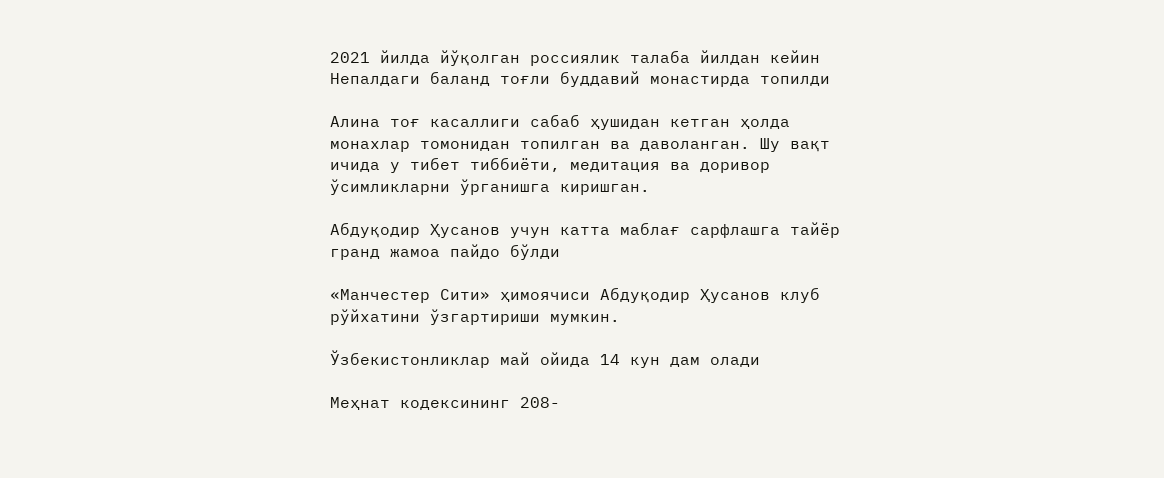2021 йилда йўқолган россиялик талаба йилдан кейин Непалдаги баланд тоғли буддавий монастирда топилди

Алина тоғ касаллиги сабаб ҳушидан кетган ҳолда монахлар томонидан топилган ва даволанган. Шу вақт ичида у тибет тиббиёти, медитация ва доривор ўсимликларни ўрганишга киришган.

Абдуқодир Ҳусанов учун катта маблағ сарфлашга тайёр гранд жамоа пайдо бўлди

«Манчестер Сити» ҳимоячиси Абдуқодир Ҳусанов клуб рўйхатини ўзгартириши мумкин.

Ўзбекистонликлар май ойида 14 кун дам олади

Меҳнат кодексининг 208-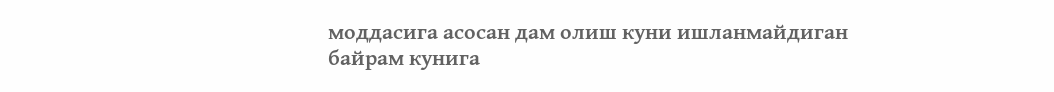моддасига асосан дам олиш куни ишланмайдиган байрам кунига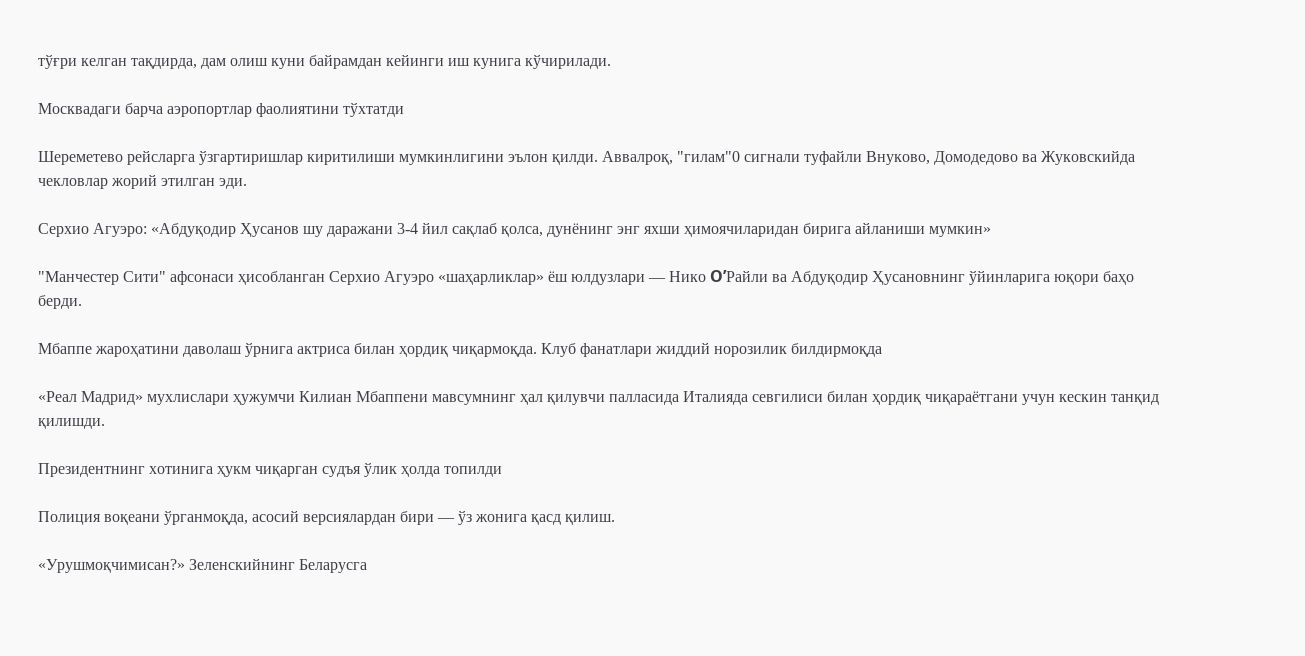тўғри келган тақдирда, дам олиш куни байрамдан кейинги иш кунига кўчирилади.

Москвадаги барча аэропортлар фаолиятини тўхтатди

Шереметево рейсларга ўзгартиришлар киритилиши мумкинлигини эълон қилди. Аввалроқ, "гилам"0 сигнали туфайли Внуково, Домодедово ва Жуковскийда чекловлар жорий этилган эди.

Серхио Агуэро: «Абдуқодир Ҳусанов шу даражани 3-4 йил сақлаб қолса, дунёнинг энг яхши ҳимоячиларидан бирига айланиши мумкин»

"Манчестер Сити" афсонаси ҳисобланган Серхио Агуэро «шаҳарликлар» ёш юлдузлари — Нико O’Райли ва Абдуқодир Ҳусановнинг ўйинларига юқори баҳо берди.

Мбаппе жароҳатини даволаш ўрнига актриса билан ҳордиқ чиқармоқда. Клуб фанатлари жиддий норозилик билдирмоқда

«Реал Мадрид» мухлислари ҳужумчи Килиан Мбаппени мавсумнинг ҳал қилувчи палласида Италияда севгилиси билан ҳордиқ чиқараётгани учун кескин танқид қилишди.

Президентнинг хотинига ҳукм чиқарган судъя ўлик ҳолда топилди

Полиция воқеани ўрганмоқда, асосий версиялардан бири — ўз жонига қасд қилиш.

«Урушмоқчимисан?» Зеленскийнинг Беларусга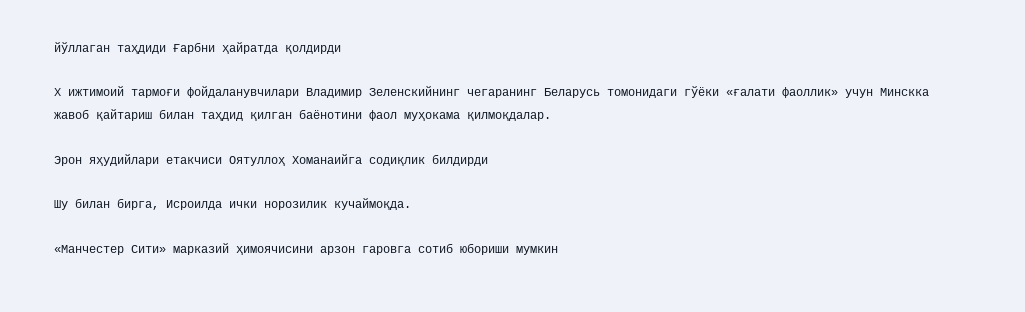йўллаган таҳдиди Ғарбни ҳайратда қолдирди

X ижтимоий тармоғи фойдаланувчилари Владимир Зеленскийнинг чегаранинг Беларусь томонидаги гўёки «ғалати фаоллик» учун Минскка жавоб қайтариш билан таҳдид қилган баёнотини фаол муҳокама қилмоқдалар.

Эрон яҳудийлари етакчиси Оятуллоҳ Хоманаийга содиқлик билдирди

Шу билан бирга, Исроилда ички норозилик кучаймоқда.

«Манчестер Сити» марказий ҳимоячисини арзон гаровга сотиб юбориши мумкин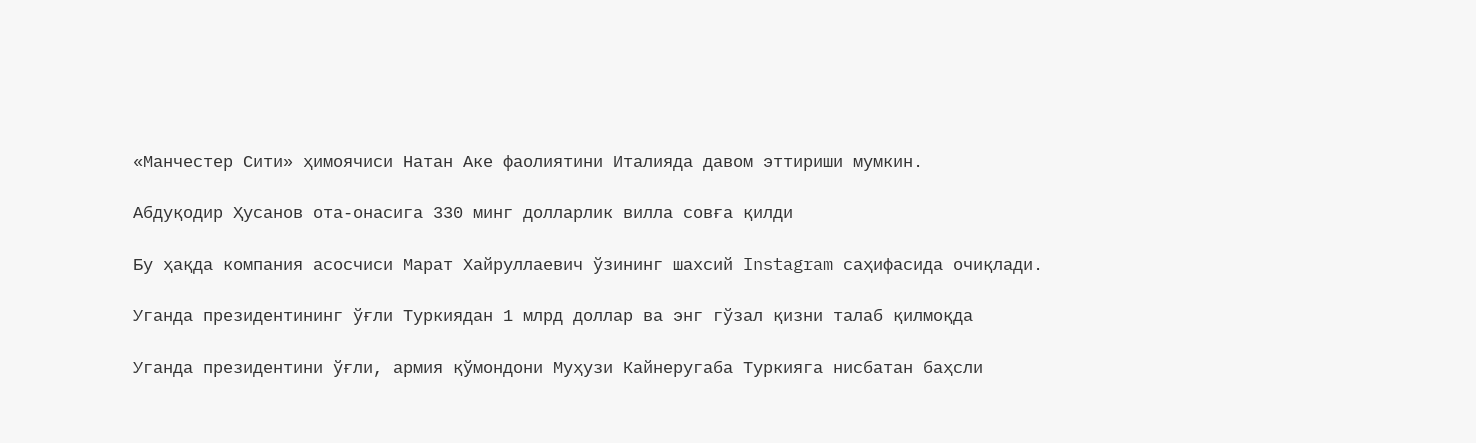«Манчестер Сити» ҳимоячиси Натан Аке фаолиятини Италияда давом эттириши мумкин.

Абдуқодир Ҳусанов ота-онасига 330 минг долларлик вилла совға қилди

Бу ҳақда компания асосчиси Марат Хайруллаевич ўзининг шахсий Instagram саҳифасида очиқлади.

Уганда президентининг ўғли Туркиядан 1 млрд доллар ва энг гўзал қизни талаб қилмоқда

Уганда президентини ўғли, армия қўмондони Муҳузи Кайнеругаба Туркияга нисбатан баҳсли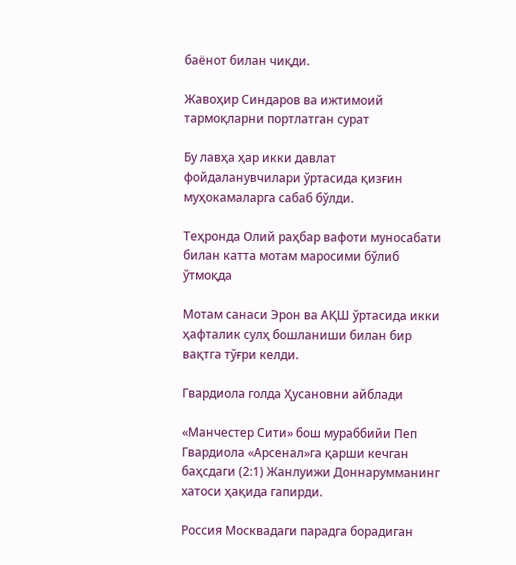баёнот билан чиқди.

Жавоҳир Синдаров ва ижтимоий тармоқларни портлатган сурат

Бу лавҳа ҳар икки давлат фойдаланувчилари ўртасида қизғин муҳокамаларга сабаб бўлди.

Теҳронда Олий раҳбар вафоти муносабати билан катта мотам маросими бўлиб ўтмоқда

Мотам санаси Эрон ва АҚШ ўртасида икки ҳафталик сулҳ бошланиши билан бир вақтга тўғри келди.

Гвардиола голда Ҳусановни айблади

«Манчестер Сити» бош мураббийи Пеп Гвардиола «Арсенал»га қарши кечган баҳсдаги (2:1) Жанлуижи Доннарумманинг хатоси ҳақида гапирди.

Россия Москвадаги парадга борадиган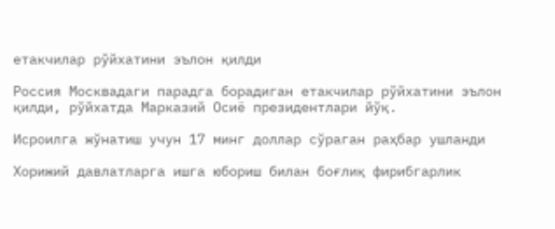етакчилар рўйхатини эълон қилди

Россия Москвадаги парадга борадиган етакчилар рўйхатини эълон қилди, рўйхатда Марказий Осиё президентлари йўқ.

Исроилга жўнатиш учун 17 минг доллар сўраган раҳбар ушланди

Хорижий давлатларга ишга юбориш билан боғлиқ фирибгарлик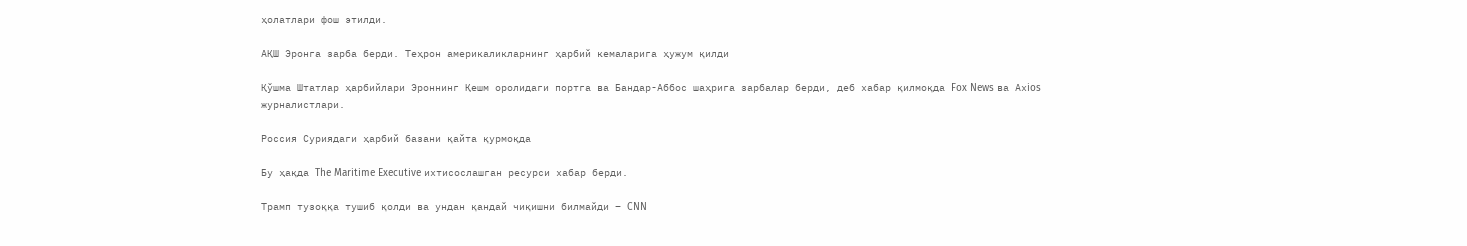ҳолатлари фош этилди.

АҚШ Эронга зарба берди. Теҳрон америкаликларнинг ҳарбий кемаларига ҳужум қилди

Қўшма Штатлар ҳарбийлари Эроннинг Қешм оролидаги портга ва Бандар-Аббос шаҳрига зарбалар берди, деб хабар қилмоқда Fox News ва Ахios журналистлари.

Россия Суриядаги ҳарбий базани қайта қурмоқда

Бу ҳақда The Maritime Executive ихтисослашган ресурси хабар берди.

Трамп тузоққа тушиб қолди ва ундан қандай чиқишни билмайди – CNN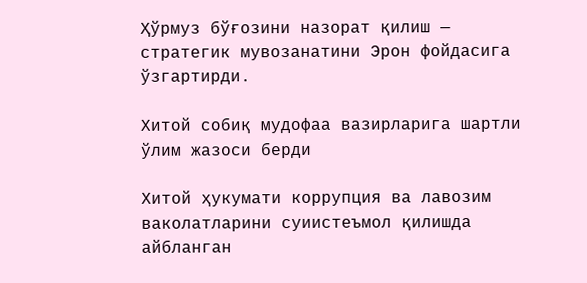Ҳўрмуз бўғозини назорат қилиш — стратегик мувозанатини Эрон фойдасига ўзгартирди.

Хитой собиқ мудофаа вазирларига шартли ўлим жазоси берди

Хитой ҳукумати коррупция ва лавозим ваколатларини суиистеъмол қилишда айбланган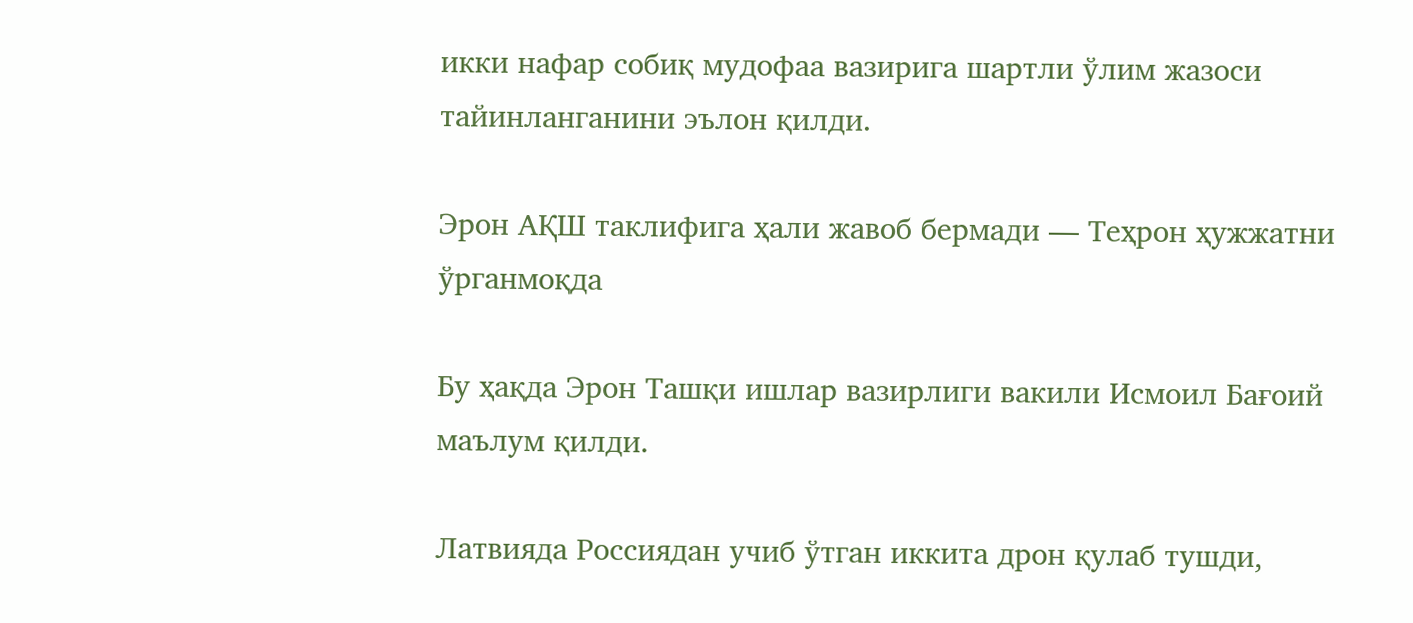икки нафар собиқ мудофаа вазирига шартли ўлим жазоси тайинланганини эълон қилди.

Эрон АҚШ таклифига ҳали жавоб бермади — Теҳрон ҳужжатни ўрганмоқда

Бу ҳақда Эрон Ташқи ишлар вазирлиги вакили Исмоил Бағоий маълум қилди.

Латвияда Россиядан учиб ўтган иккита дрон қулаб тушди,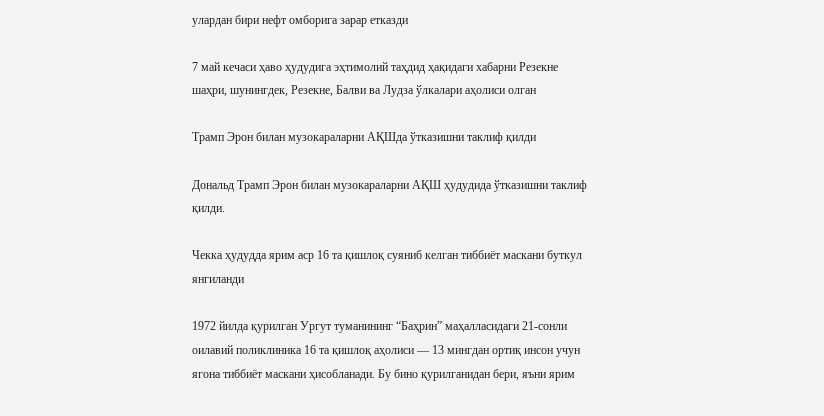улардан бири нефт омборига зарар етказди

7 май кечаси ҳаво ҳудудига эҳтимолий таҳдид ҳақидаги хабарни Резекне шаҳри, шунингдек, Резекне, Балви ва Лудза ўлкалари аҳолиси олган

Трамп Эрон билан музокараларни АҚШда ўтказишни таклиф қилди

Дональд Трамп Эрон билан музокараларни АҚШ ҳудудида ўтказишни таклиф қилди.

Чекка ҳудудда ярим аср 16 та қишлоқ суяниб келган тиббиёт маскани буткул янгиланди

1972 йилда қурилган Ургут туманининг “Баҳрин” маҳалласидаги 21-сонли оилавий поликлиника 16 та қишлоқ аҳолиси — 13 мингдан ортиқ инсон учун ягона тиббиёт маскани ҳисобланади. Бу бино қурилганидан бери, яъни ярим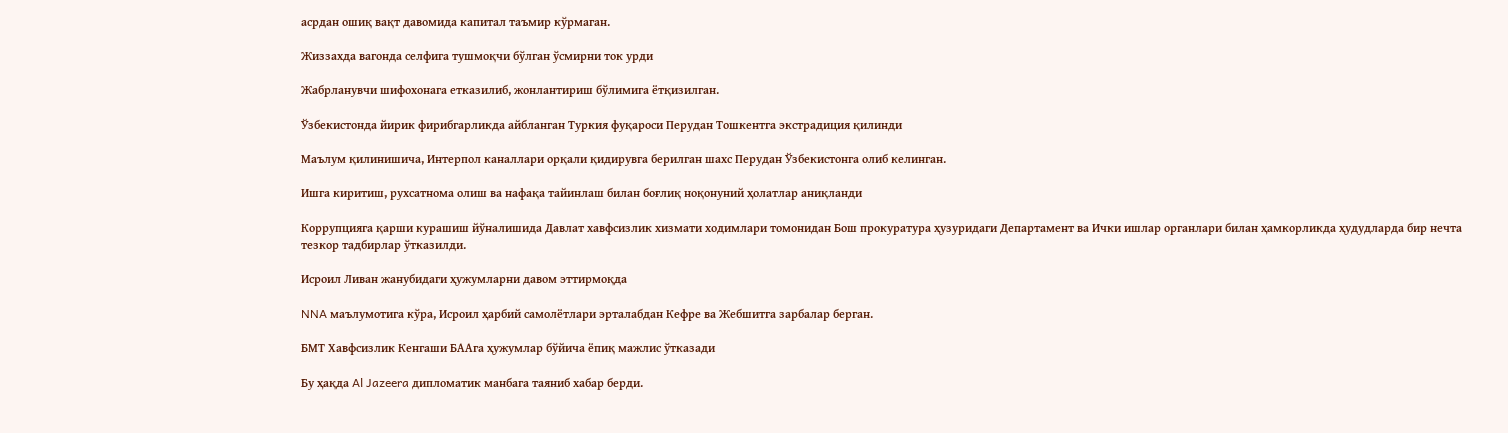асрдан ошиқ вақт давомида капитал таъмир кўрмаган.

Жиззахда вагонда селфига тушмоқчи бўлган ўсмирни ток урди

Жабрланувчи шифохонага етказилиб, жонлантириш бўлимига ётқизилган.

Ўзбекистонда йирик фирибгарликда айбланган Туркия фуқароси Перудан Тошкентга экстрадиция қилинди

Маълум қилинишича, Интерпол каналлари орқали қидирувга берилган шахс Перудан Ўзбекистонга олиб келинган.

Ишга киритиш, рухсатнома олиш ва нафақа тайинлаш билан боғлиқ ноқонуний ҳолатлар аниқланди

Коррупцияга қарши курашиш йўналишида Давлат хавфсизлик хизмати ходимлари томонидан Бош прокуратура ҳузуридаги Департамент ва Ички ишлар органлари билан ҳамкорликда ҳудудларда бир нечта тезкор тадбирлар ўтказилди.

Исроил Ливан жанубидаги ҳужумларни давом эттирмоқда

NNA маълумотига кўра, Исроил ҳарбий самолётлари эрталабдан Кефре ва Жебшитга зарбалар берган.

БМТ Хавфсизлик Кенгаши БААга ҳужумлар бўйича ёпиқ мажлис ўтказади

Бу ҳақда Al Jazeera дипломатик манбага таяниб хабар берди.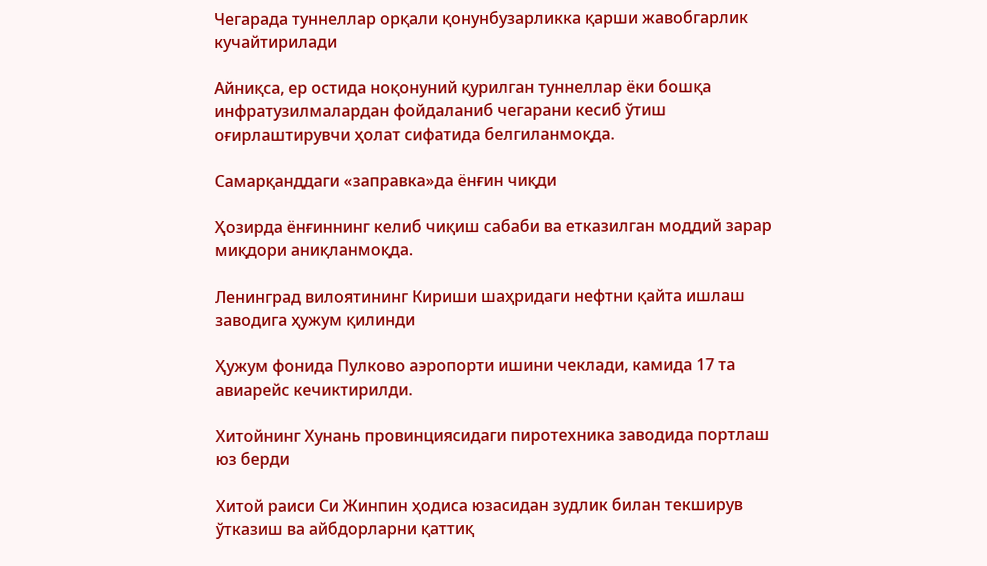Чегарада туннеллар орқали қонунбузарликка қарши жавобгарлик кучайтирилади

Айниқса, ер остида ноқонуний қурилган туннеллар ёки бошқа инфратузилмалардан фойдаланиб чегарани кесиб ўтиш оғирлаштирувчи ҳолат сифатида белгиланмоқда.

Самарқанддаги «заправка»да ёнғин чиқди

Ҳозирда ёнғиннинг келиб чиқиш сабаби ва етказилган моддий зарар миқдори аниқланмоқда.

Ленинград вилоятининг Кириши шаҳридаги нефтни қайта ишлаш заводига ҳужум қилинди

Ҳужум фонида Пулково аэропорти ишини чеклади, камида 17 та авиарейс кечиктирилди.

Хитойнинг Хунань провинциясидаги пиротехника заводида портлаш юз берди

Хитой раиси Си Жинпин ҳодиса юзасидан зудлик билан текширув ўтказиш ва айбдорларни қаттиқ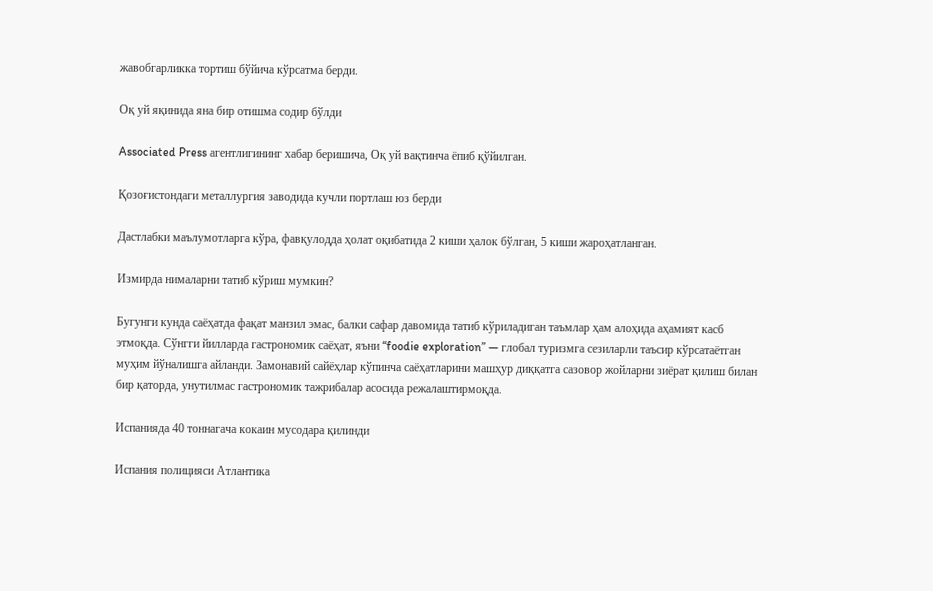жавобгарликка тортиш бўйича кўрсатма берди.

Оқ уй яқинида яна бир отишма содир бўлди

Associated Press агентлигининг хабар беришича, Оқ уй вақтинча ёпиб қўйилган.

Қозоғистондаги металлургия заводида кучли портлаш юз берди

Дастлабки маълумотларга кўра, фавқулодда ҳолат оқибатида 2 киши ҳалок бўлган, 5 киши жароҳатланган.

Измирда нималарни татиб кўриш мумкин?

Бугунги кунда саёҳатда фақат манзил эмас, балки сафар давомида татиб кўриладиган таъмлар ҳам алоҳида аҳамият касб этмоқда. Сўнгги йилларда гастрономик саёҳат, яъни “foodie exploration” — глобал туризмга сезиларли таъсир кўрсатаётган муҳим йўналишга айланди. Замонавий сайёҳлар кўпинча саёҳатларини машҳур диққатга сазовор жойларни зиёрат қилиш билан бир қаторда, унутилмас гастрономик тажрибалар асосида режалаштирмоқда.

Испанияда 40 тоннагача кокаин мусодара қилинди

Испания полицияси Атлантика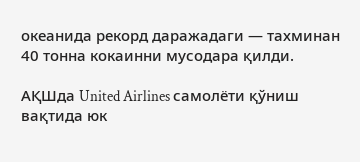океанида рекорд даражадаги — тахминан 40 тонна кокаинни мусодара қилди.

АҚШда United Airlines самолёти қўниш вақтида юк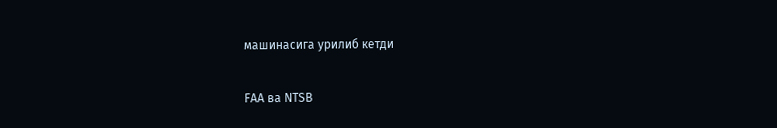машинасига урилиб кетди

FAA ва NTSB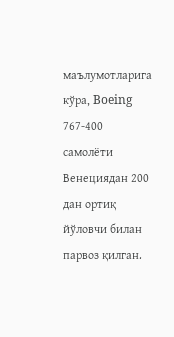маълумотларига кўра, Boeing 767-400 самолёти Венециядан 200 дан ортиқ йўловчи билан парвоз қилган.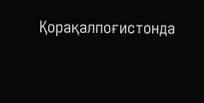Қорақалпоғистонда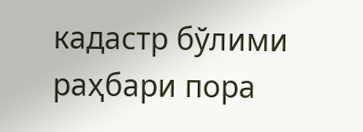кадастр бўлими раҳбари пора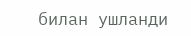билан ушланди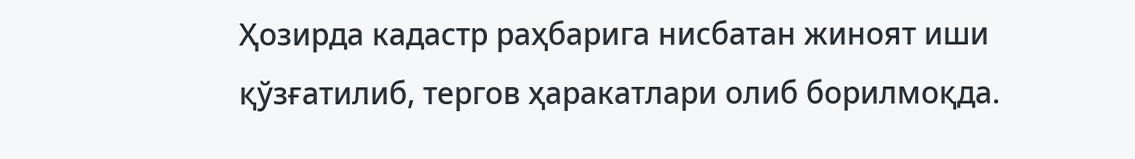Ҳозирда кадастр раҳбарига нисбатан жиноят иши қўзғатилиб, тергов ҳаракатлари олиб борилмоқда.